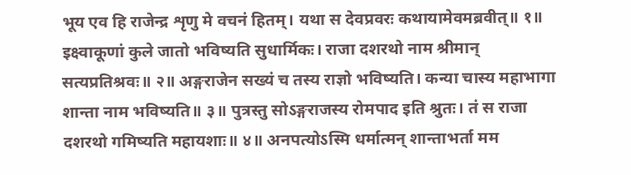भूय एव हि राजेन्द्र शृणु मे वचनं हितम्। यथा स देवप्रवरः कथायामेवमब्रवीत्॥ १॥ इक्ष्वाकूणां कुले जातो भविष्यति सुधार्मिकः। राजा दशरथो नाम श्रीमान् सत्यप्रतिश्रवः॥ २॥ अङ्गराजेन सख्यं च तस्य राज्ञो भविष्यति। कन्या चास्य महाभागा शान्ता नाम भविष्यति॥ ३॥ पुत्रस्तु सोऽङ्गराजस्य रोमपाद इति श्रुतः। तं स राजा दशरथो गमिष्यति महायशाः॥ ४॥ अनपत्योऽस्मि धर्मात्मन् शान्ताभर्ता मम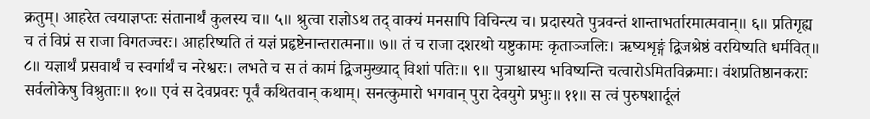क्रतुम्। आहरेत त्वयाज्ञप्तः संतानार्थं कुलस्य च॥ ५॥ श्रुत्वा राज्ञोऽथ तद् वाक्यं मनसापि विचिन्त्य च। प्रदास्यते पुत्रवन्तं शान्ताभर्तारमात्मवान्॥ ६॥ प्रतिगृह्य च तं विप्रं स राजा विगतज्वरः। आहरिष्यति तं यज्ञं प्रहृष्टेनान्तरात्मना॥ ७॥ तं च राजा दशरथो यष्टुकामः कृताञ्जलिः। ऋष्यशृङ्गं द्विजश्रेष्ठं वरयिष्यति धर्मवित्॥ ८॥ यज्ञार्थं प्रसवार्थं च स्वर्गार्थं च नरेश्वरः। लभते च स तं कामं द्विजमुख्याद् विशां पतिः॥ ९॥ पुत्राश्चास्य भविष्यन्ति चत्वारोऽमितविक्रमाः। वंशप्रतिष्ठानकराः सर्वलोकेषु विश्रुताः॥ १०॥ एवं स देवप्रवरः पूर्वं कथितवान् कथाम्। सनत्कुमारो भगवान् पुरा देवयुगे प्रभुः॥ ११॥ स त्वं पुरुषशार्दूलं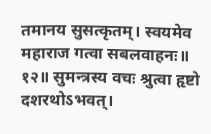तमानय सुसत्कृतम्। स्वयमेव महाराज गत्वा सबलवाहनः॥ १२॥ सुमन्त्रस्य वचः श्रुत्वा हृष्टो दशरथोऽभवत्।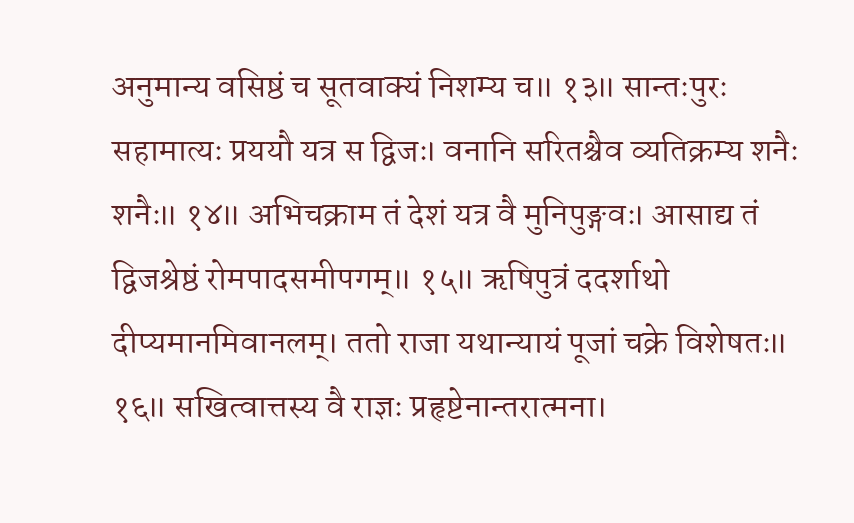अनुमान्य वसिष्ठं च सूतवाक्यं निशम्य च॥ १३॥ सान्तःपुरः सहामात्यः प्रययौ यत्र स द्विजः। वनानि सरितश्चैव व्यतिक्रम्य शनैः शनैः॥ १४॥ अभिचक्राम तं देशं यत्र वै मुनिपुङ्गवः। आसाद्य तं द्विजश्रेष्ठं रोमपादसमीपगम्॥ १५॥ ऋषिपुत्रं ददर्शाथो दीप्यमानमिवानलम्। ततो राजा यथान्यायं पूजां चक्रे विशेषतः॥ १६॥ सखित्वात्तस्य वै राज्ञः प्रहृष्टेनान्तरात्मना।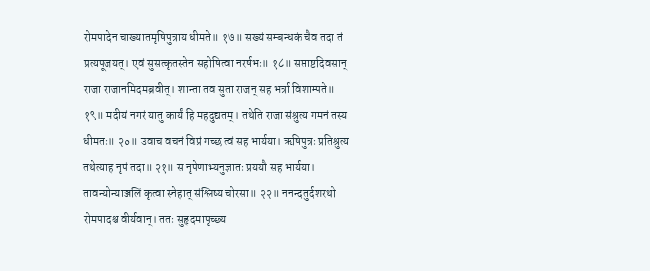रोमपादेन चाख्यातमृषिपुत्राय धीमते॥ १७॥ सख्यं सम्बन्धकं चैव तदा तं प्रत्यपूजयत्। एवं सुसत्कृतस्तेन सहोषित्वा नरर्षभः॥ १८॥ सप्ताष्टदिवसान् राजा राजानमिदमब्रवीत्। शान्ता तव सुता राजन् सह भर्त्रा विशाम्पते॥ १९॥ मदीयं नगरं यातु कार्यं हि महदुद्यतम्। तथेति राजा संश्रुत्य गमनं तस्य धीमतः॥ २०॥ उवाच वचनं विप्रं गच्छ त्वं सह भार्यया। ऋषिपुत्रः प्रतिश्रुत्य तथेत्याह नृपं तदा॥ २१॥ स नृपेणाभ्यनुज्ञातः प्रययौ सह भार्यया। तावन्योन्याञ्जलिं कृत्वा स्नेहात् संश्लिष्य चोरसा॥ २२॥ ननन्दतुर्दशरथो रोमपादश्च वीर्यवान्। ततः सुहृदमापृच्छ्य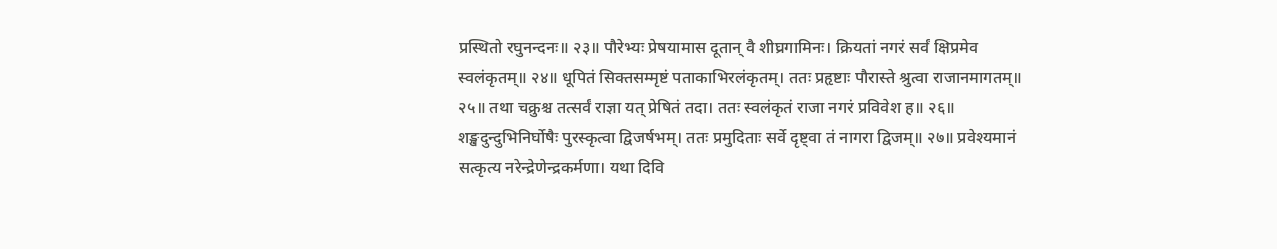प्रस्थितो रघुनन्दनः॥ २३॥ पौरेभ्यः प्रेषयामास दूतान् वै शीघ्रगामिनः। क्रियतां नगरं सर्वं क्षिप्रमेव स्वलंकृतम्॥ २४॥ धूपितं सिक्तसम्मृष्टं पताकाभिरलंकृतम्। ततः प्रहृष्टाः पौरास्ते श्रुत्वा राजानमागतम्॥ २५॥ तथा चक्रुश्च तत्सर्वं राज्ञा यत् प्रेषितं तदा। ततः स्वलंकृतं राजा नगरं प्रविवेश ह॥ २६॥ शङ्खदुन्दुभिनिर्घोषैः पुरस्कृत्वा द्विजर्षभम्। ततः प्रमुदिताः सर्वे दृष्ट्वा तं नागरा द्विजम्॥ २७॥ प्रवेश्यमानं सत्कृत्य नरेन्द्रेणेन्द्रकर्मणा। यथा दिवि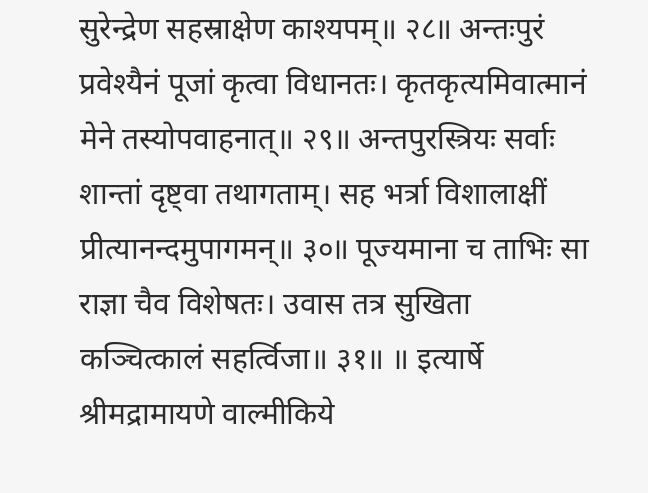सुरेन्द्रेण सहस्राक्षेण काश्यपम्॥ २८॥ अन्तःपुरं प्रवेश्यैनं पूजां कृत्वा विधानतः। कृतकृत्यमिवात्मानं मेने तस्योपवाहनात्॥ २९॥ अन्तपुरस्त्रियः सर्वाः शान्तां दृष्ट्वा तथागताम्। सह भर्त्रा विशालाक्षीं प्रीत्यानन्दमुपागमन्॥ ३०॥ पूज्यमाना च ताभिः सा राज्ञा चैव विशेषतः। उवास तत्र सुखिता कञ्चित्कालं सहर्त्विजा॥ ३१॥ ॥ इत्यार्षे श्रीमद्रामायणे वाल्मीकिये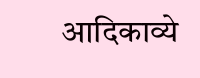आदिकाव्ये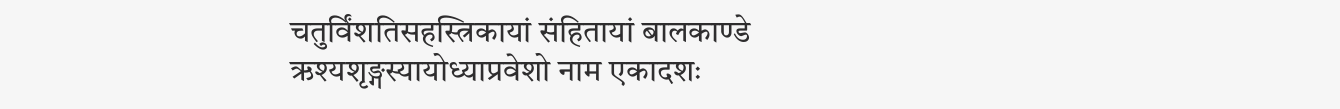चतुर्विंशतिसहस्त्रिकायां संहितायां बालकाण्डे ऋश्यशृङ्गस्यायोध्याप्रवेशो नाम एकादशः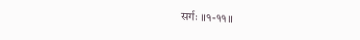सर्गः ॥१-११॥